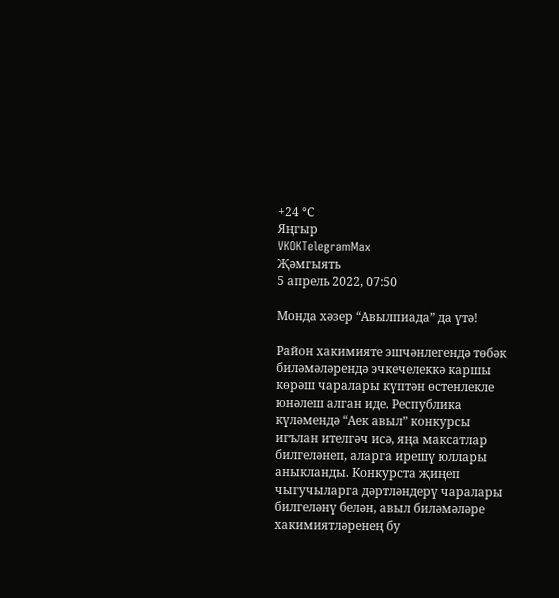+24 °С
Яңгыр
VKOKTelegramMax
Җәмгыять
5 апрель 2022, 07:50

Монда хәзер “Авылпиада” да үтә!

Район хакимияте эшчәнлегендә төбәк биләмәләрендә эчкечелеккә каршы көрәш чаралары күптән өстенлекле юнәлеш алган иде. Республика күләмендә “Аек авыл” конкурсы игълан ителгәч исә, яңа максатлар билгеләнеп, аларга ирешү юллары аныкланды. Конкурста җиңеп чыгучыларга дәртләндерү чаралары билгеләнү белән, авыл биләмәләре хакимиятләренең бу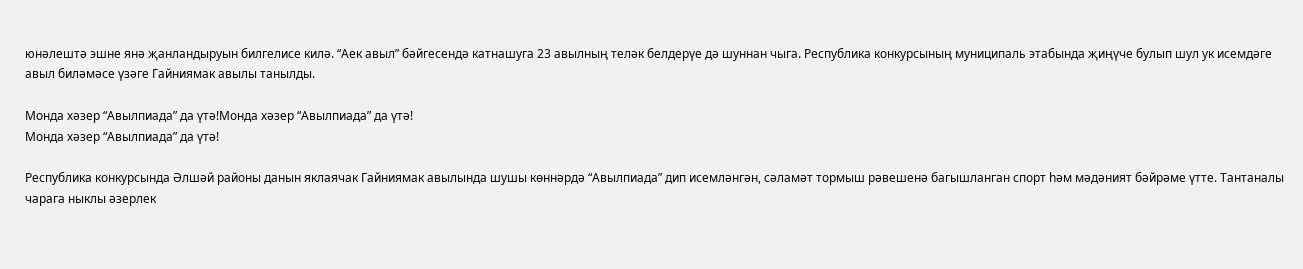юнәлештә эшне янә җанландыруын билгелисе килә. “Аек авыл” бәйгесендә катнашуга 23 авылның теләк белдерүе дә шуннан чыга. Республика конкурсының муниципаль этабында җиңүче булып шул ук исемдәге авыл биләмәсе үзәге Гайниямак авылы танылды.

Монда хәзер “Авылпиада” да үтә!Монда хәзер “Авылпиада” да үтә!
Монда хәзер “Авылпиада” да үтә!

Республика конкурсында Әлшәй районы данын яклаячак Гайниямак авылында шушы көннәрдә “Авылпиада” дип исемләнгән, сәламәт тормыш рәвешенә багышланган спорт һәм мәдәният бәйрәме үтте. Тантаналы чарага ныклы әзерлек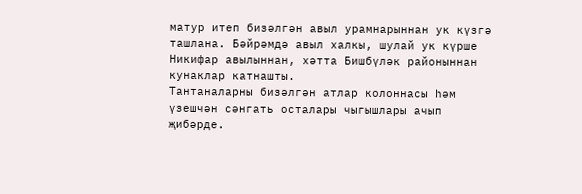матур итеп бизәлгән авыл урамнарыннан ук күзгә ташлана. Бәйрәмдә авыл халкы, шулай ук күрше Никифар авылыннан, хәтта Бишбүләк районыннан кунаклар катнашты.
Тантаналарны бизәлгән атлар колоннасы һәм үзешчән сәнгать осталары чыгышлары ачып җибәрде.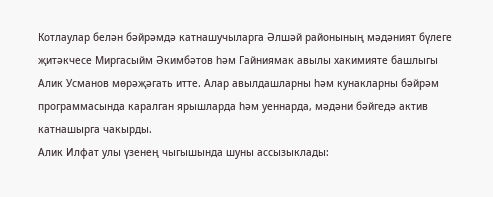Котлаулар белән бәйрәмдә катнашучыларга Әлшәй районының мәдәният бүлеге җитәкчесе Миргасыйм Әкимбәтов һәм Гайниямак авылы хакимияте башлыгы Алик Усманов мөрәҗәгать итте. Алар авылдашларны һәм кунакларны бәйрәм программасында каралган ярышларда һәм уеннарда, мәдәни бәйгедә актив катнашырга чакырды.
Алик Илфат улы үзенең чыгышында шуны ассызыклады: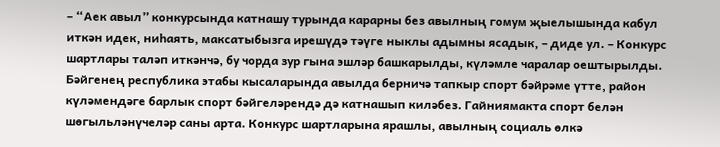– “Аек авыл” конкурсында катнашу турында карарны без авылның гомум җыелышында кабул иткән идек, ниһаять, максатыбызга ирешүдә тәүге ныклы адымны ясадык, – диде ул. – Конкурс шартлары таләп иткәнчә, бу чорда зур гына эшләр башкарылды, күләмле чаралар оештырылды. Бәйгенең республика этабы кысаларында авылда берничә тапкыр спорт бәйрәме үтте, район күләмендәге барлык спорт бәйгеләрендә дә катнашып киләбез. Гайниямакта спорт белән шөгыльләнүчеләр саны арта. Конкурс шартларына ярашлы, авылның социаль өлкә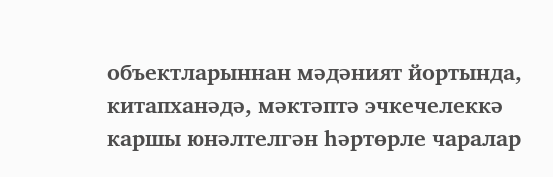объектларыннан мәдәният йортында, китапханәдә, мәктәптә эчкечелеккә каршы юнәлтелгән һәртөрле чаралар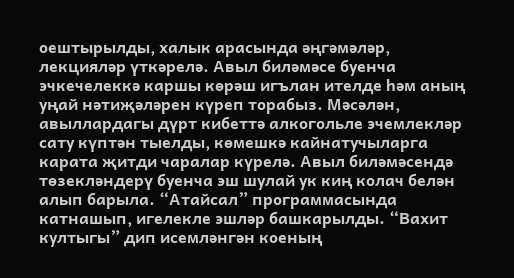оештырылды, халык арасында әңгәмәләр, лекцияләр үткәрелә. Авыл биләмәсе буенча эчкечелеккә каршы көрәш игълан ителде һәм аның уңай нәтиҗәләрен күреп торабыз. Мәсәлән, авыллардагы дүрт кибеттә алкогольле эчемлекләр сату күптән тыелды, көмешкә кайнатучыларга карата җитди чаралар күрелә. Авыл биләмәсендә төзекләндерү буенча эш шулай ук киң колач белән алып барыла. “Атайсал” программасында катнашып, игелекле эшләр башкарылды. “Вахит култыгы” дип исемләнгән коеның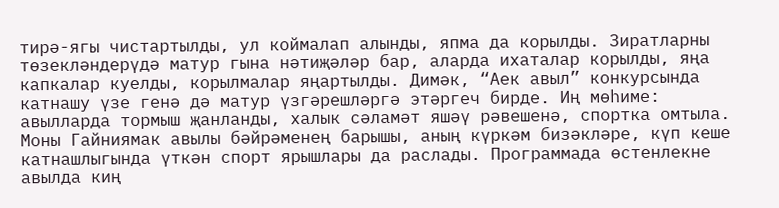тирә-ягы чистартылды, ул коймалап алынды, япма да корылды. Зиратларны төзекләндерүдә матур гына нәтиҗәләр бар, аларда ихаталар корылды, яңа капкалар куелды, корылмалар яңартылды. Димәк, “Аек авыл” конкурсында катнашу үзе генә дә матур үзгәрешләргә этәргеч бирде. Иң мөһиме: авылларда тормыш җанланды, халык сәламәт яшәү рәвешенә, спортка омтыла.
Моны Гайниямак авылы бәйрәменең барышы, аның күркәм бизәкләре, күп кеше катнашлыгында үткән спорт ярышлары да раслады. Программада өстенлекне авылда киң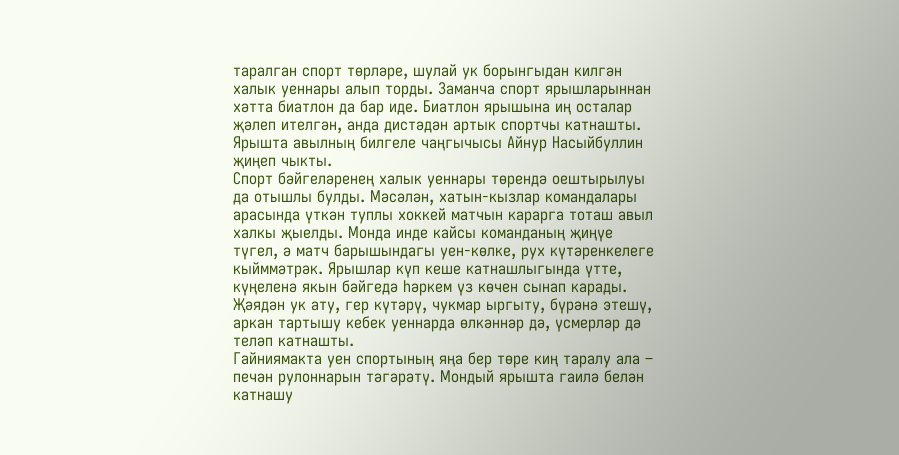таралган спорт төрләре, шулай ук борынгыдан килгән халык уеннары алып торды. Заманча спорт ярышларыннан хәтта биатлон да бар иде. Биатлон ярышына иң осталар җәлеп ителгән, анда дистәдән артык спортчы катнашты. Ярышта авылның билгеле чаңгычысы Айнур Насыйбуллин җиңеп чыкты.
Спорт бәйгеләренең халык уеннары төрендә оештырылуы да отышлы булды. Мәсәлән, хатын-кызлар командалары арасында үткән туплы хоккей матчын карарга тоташ авыл халкы җыелды. Монда инде кайсы команданың җиңүе түгел, ә матч барышындагы уен-көлке, рух күтәренкелеге кыйммәтрәк. Ярышлар күп кеше катнашлыгында үтте, күңеленә якын бәйгедә һәркем үз көчен сынап карады. Җәядән ук ату, гер күтәрү, чукмар ыргыту, бүрәнә этешү, аркан тартышу кебек уеннарда өлкәннәр дә, үсмерләр дә теләп катнашты.
Гайниямакта уен спортының яңа бер төре киң таралу ала – печән рулоннарын тәгәрәтү. Мондый ярышта гаилә белән катнашу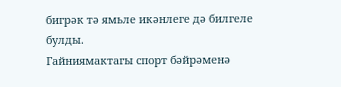бигрәк тә ямьле икәнлеге дә билгеле булды.
Гайниямактагы спорт бәйрәменә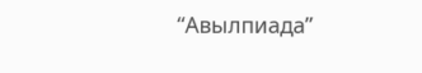“Авылпиада”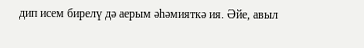дип исем бирелү дә аерым әһәмияткә ия. Әйе, авыл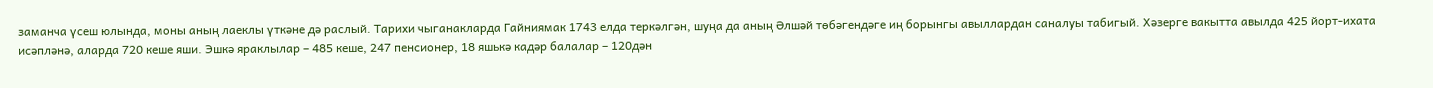заманча үсеш юлында, моны аның лаеклы үткәне дә раслый. Тарихи чыганакларда Гайниямак 1743 елда теркәлгән, шуңа да аның Әлшәй төбәгендәге иң борынгы авыллардан саналуы табигый. Хәзерге вакытта авылда 425 йорт-ихата исәпләнә, аларда 720 кеше яши. Эшкә яраклылар – 485 кеше, 247 пенсионер, 18 яшькә кадәр балалар – 120дән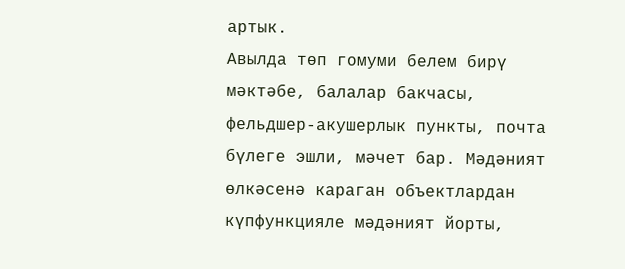артык.
Авылда төп гомуми белем бирү мәктәбе, балалар бакчасы, фельдшер-акушерлык пункты, почта бүлеге эшли, мәчет бар. Мәдәният өлкәсенә караган объектлардан күпфункцияле мәдәният йорты,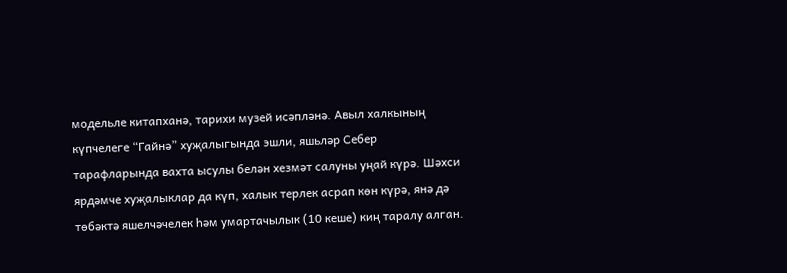модельле китапханә, тарихи музей исәпләнә. Авыл халкының күпчелеге “Гайнә” хуҗалыгында эшли, яшьләр Себер тарафларында вахта ысулы белән хезмәт салуны уңай күрә. Шәхси ярдәмче хуҗалыклар да күп, халык терлек асрап көн күрә, янә дә төбәктә яшелчәчелек һәм умартачылык (10 кеше) киң таралу алган.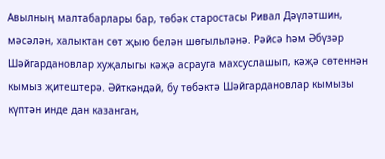Авылның малтабарлары бар, төбәк старостасы Ривал Дәүләтшин, мәсәлән, халыктан сөт җыю белән шөгыльләнә. Рәйсә һәм Әбүзәр Шәйгардановлар хуҗалыгы кәҗә асрауга махсуслашып, кәҗә сөтеннән кымыз җитештерә. Әйткәндәй, бу төбәктә Шәйгардановлар кымызы күптән инде дан казанган,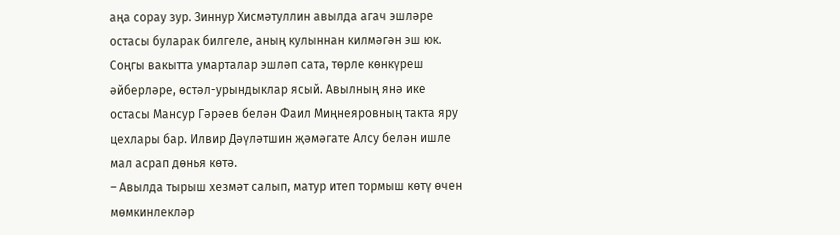аңа сорау зур. Зиннур Хисмәтуллин авылда агач эшләре остасы буларак билгеле, аның кулыннан килмәгән эш юк. Соңгы вакытта умарталар эшләп сата, төрле көнкүреш әйберләре, өстәл-урындыклар ясый. Авылның янә ике остасы Мансур Гәрәев белән Фаил Миңнеяровның такта яру цехлары бар. Илвир Дәүләтшин җәмәгате Алсу белән ишле мал асрап дөнья көтә.
– Авылда тырыш хезмәт салып, матур итеп тормыш көтү өчен мөмкинлекләр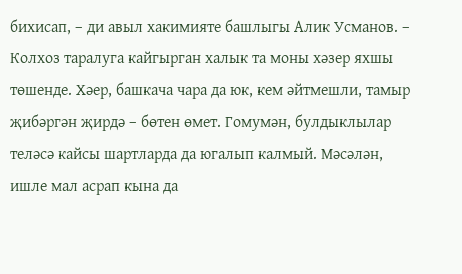бихисап, – ди авыл хакимияте башлыгы Алик Усманов. – Колхоз таралуга кайгырган халык та моны хәзер яхшы төшенде. Хәер, башкача чара да юк, кем әйтмешли, тамыр җибәргән җирдә – бөтен өмет. Гомумән, булдыклылар теләсә кайсы шартларда да югалып калмый. Мәсәлән, ишле мал асрап кына да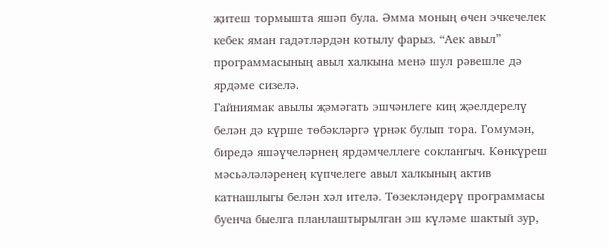җитеш тормышта яшәп була. Әмма моның өчен эчкечелек кебек яман гадәтләрдән котылу фарыз. “Аек авыл” программасының авыл халкына менә шул рәвешле дә ярдәме сизелә.
Гайниямак авылы җәмәгать эшчәнлеге киң җәелдерелү белән дә күрше төбәкләргә үрнәк булып тора. Гомумән, биредә яшәүчеләрнең ярдәмчеллеге соклангыч. Көнкүреш мәсьәләләренең күпчелеге авыл халкының актив катнашлыгы белән хәл ителә. Төзекләндерү программасы буенча быелга планлаштырылган эш күләме шактый зур,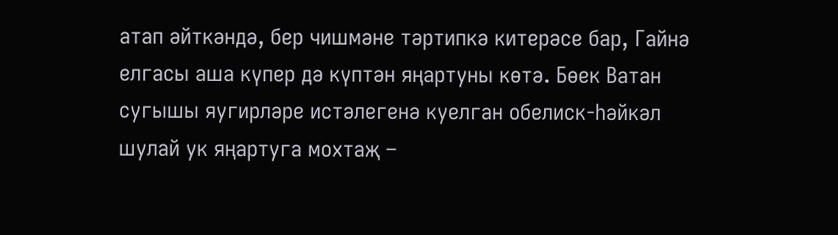атап әйткәндә, бер чишмәне тәртипкә китерәсе бар, Гайнә елгасы аша күпер дә күптән яңартуны көтә. Бөек Ватан сугышы яугирләре истәлегенә куелган обелиск-һәйкәл шулай ук яңартуга мохтаҗ –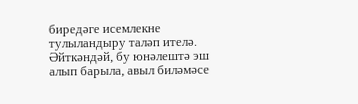биредәге исемлекне тулыландыру таләп ителә. Әйткәндәй, бу юнәлештә эш алып барыла, авыл биләмәсе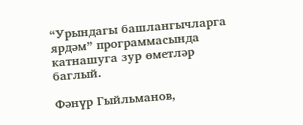“Урындагы башлангычларга ярдәм” программасында катнашуга зур өметләр баглый.

Фәнүр Гыйльманов,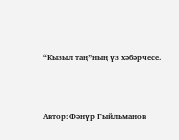“Кызыл таң”ның үз хәбәрчесе.



Автор:Фәнүр Гыйльманов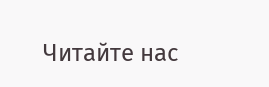Читайте нас